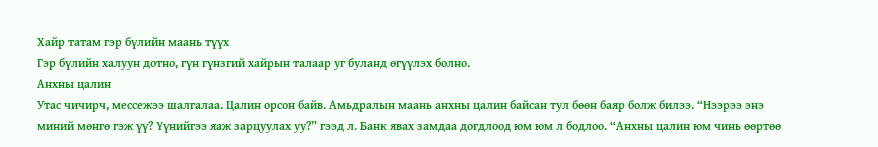Хайр татам гэр бүлийн маань түүх
Гэр бүлийн халуун дотно, гүн гүнзгий хайрын талаар уг буланд өгүүлэх болно.
Анхны цалин
Утас чичирч, мессежээ шалгалаа. Цалин орсон байв. Амьдралын маань анхны цалин байсан тул бөөн баяр болж билээ. “Нээрээ энэ миний мөнгө гэж үү? Үүнийгээ яаж зарцуулах уу?” гээд л. Банк явах замдаа догдлоод юм юм л бодлоо. “Анхны цалин юм чинь өөртөө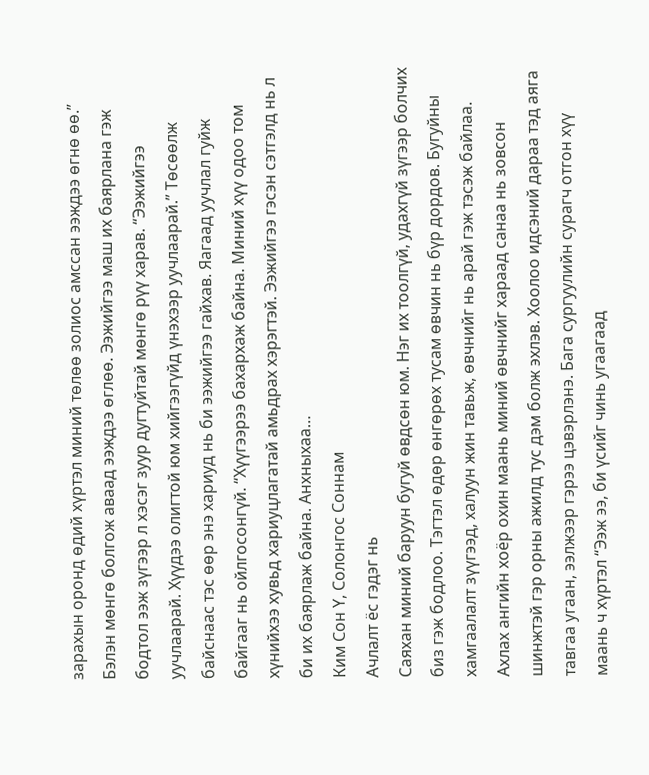зарахын оронд өдий хүртэл миний төлөө золиос амссан ээждээ өгнө өө.” Бэлэн мөнгө болгож аваад ээждээ өглөө. Ээжийгээ маш их баярлана гэж бодтол ээж зүгээр л хэсэг зуур дугтуйтай мөнгө рүү харав. “Ээжийгээ уучлаарай. Хүүдээ олигтой юм хийгээгүйд үнэхээр уучлаарай.” Төсөөлж байснаас тэс өөр энэ хариуд нь би ээжийгээ гайхав. Яагаад уучлал гуйж байгааг нь ойлгосонгүй. “Хүүгээрээ бахархаж байна. Миний хүү одоо том хүнийхээ хувьд хариуцлагатай амьдрах хэрэгтэй. Ээжийгээ гэсэн сэтгэлд нь л би их баярлаж байна. Анхныхаа…
Ким Сон Ү, Солонгос Соннам
Ачлалт ёс гэдэг нь
Саяхан миний баруун бугуй өвдсөн юм. Нэг их тоолгүй, удахгүй зүгээр болчих биз гэж бодлоо. Тэгтэл өдөр өнгөрөх тусам өвчин нь бүр дордов. Бугуйны хамгаалалт зүүгээд, халуун жин тавьж, өвчнийг нь арай гэж тэсэж байлаа. Ахлах ангийн хоёр охин маань миний өвчнийг хараад санаа нь зовсон шинжтэй гэр орны ажилд тус дэм болж эхлэв. Хоолоо идсэний дараа тэд аяга тавгаа угаан, ээлжээр гэрээ цэвэрлэнэ. Бага сургуулийн сурагч отгон хүү маань ч хүртэл “Ээж ээ, би үсийг чинь угаагаад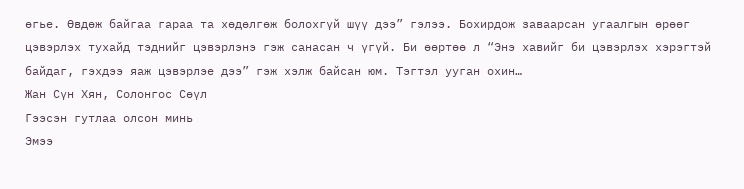өгье. Өвдөж байгаа гараа та хөдөлгөж болохгүй шүү дээ” гэлээ. Бохирдож заваарсан угаалгын өрөөг цэвэрлэх тухайд тэднийг цэвэрлэнэ гэж санасан ч үгүй. Би өөртөө л “Энэ хавийг би цэвэрлэх хэрэгтэй байдаг, гэхдээ яаж цэвэрлэе дээ” гэж хэлж байсан юм. Тэгтэл ууган охин…
Жан Сүн Хян, Солонгос Сөүл
Гээсэн гутлаа олсон минь
Эмээ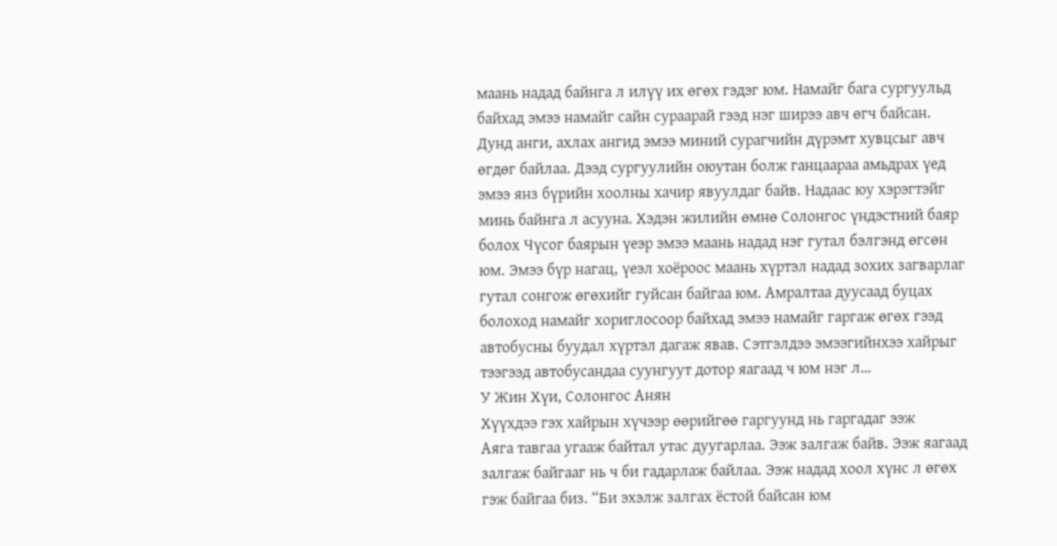маань надад байнга л илүү их өгөх гэдэг юм. Намайг бага сургуульд байхад эмээ намайг сайн сураарай гээд нэг ширээ авч өгч байсан. Дунд анги, ахлах ангид эмээ миний сурагчийн дүрэмт хувцсыг авч өгдөг байлаа. Дээд сургуулийн оюутан болж ганцаараа амьдрах үед эмээ янз бүрийн хоолны хачир явуулдаг байв. Надаас юу хэрэгтэйг минь байнга л асууна. Хэдэн жилийн өмнө Солонгос үндэстний баяр болох Чүсог баярын үеэр эмээ маань надад нэг гутал бэлгэнд өгсөн юм. Эмээ бүр нагац, үеэл хоёроос маань хүртэл надад зохих загварлаг гутал сонгож өгөхийг гуйсан байгаа юм. Амралтаа дуусаад буцах болоход намайг хориглосоор байхад эмээ намайг гаргаж өгөх гээд автобусны буудал хүртэл дагаж явав. Сэтгэлдээ эмээгийнхээ хайрыг тээгээд автобусандаа суунгуут дотор яагаад ч юм нэг л…
У Жин Хүи, Солонгос Анян
Хүүхдээ гэх хайрын хүчээр өөрийгөө гаргуунд нь гаргадаг ээж
Аяга тавгаа угааж байтал утас дуугарлаа. Ээж залгаж байв. Ээж яагаад залгаж байгааг нь ч би гадарлаж байлаа. Ээж надад хоол хүнс л өгөх гэж байгаа биз. “Би эхэлж залгах ёстой байсан юм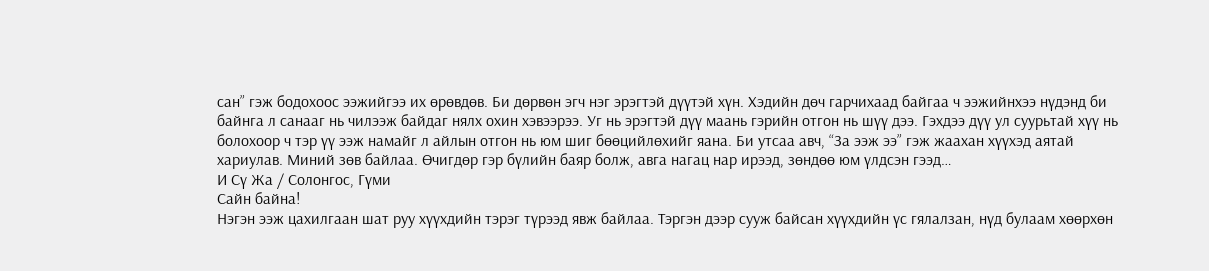сан” гэж бодохоос ээжийгээ их өрөвдөв. Би дөрвөн эгч нэг эрэгтэй дүүтэй хүн. Хэдийн дөч гарчихаад байгаа ч ээжийнхээ нүдэнд би байнга л санааг нь чилээж байдаг нялх охин хэвээрээ. Уг нь эрэгтэй дүү маань гэрийн отгон нь шүү дээ. Гэхдээ дүү ул суурьтай хүү нь болохоор ч тэр үү ээж намайг л айлын отгон нь юм шиг бөөцийлөхийг яана. Би утсаа авч, “За ээж ээ” гэж жаахан хүүхэд аятай хариулав. Миний зөв байлаа. Өчигдөр гэр бүлийн баяр болж, авга нагац нар ирээд, зөндөө юм үлдсэн гээд…
И Сү Жа / Солонгос, Гүми
Сайн байна!
Нэгэн ээж цахилгаан шат руу хүүхдийн тэрэг түрээд явж байлаа. Тэргэн дээр сууж байсан хүүхдийн үс гялалзан, нүд булаам хөөрхөн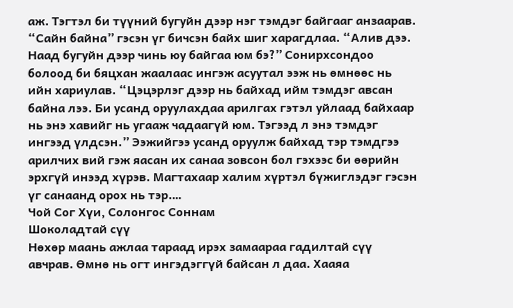аж. Тэгтэл би түүний бугуйн дээр нэг тэмдэг байгааг анзаарав. “Сайн байна” гэсэн үг бичсэн байх шиг харагдлаа. “Алив дээ. Наад бугуйн дээр чинь юу байгаа юм бэ?” Сонирхсондоо болоод би бяцхан жаалаас ингэж асуутал ээж нь өмнөөс нь ийн хариулав. “Цэцэрлэг дээр нь байхад ийм тэмдэг авсан байна лээ. Би усанд оруулахдаа арилгах гэтэл уйлаад байхаар нь энэ хавийг нь угааж чадаагүй юм. Тэгээд л энэ тэмдэг ингээд үлдсэн.” Ээжийгээ усанд оруулж байхад тэр тэмдгээ арилчих вий гэж яасан их санаа зовсон бол гэхээс би өөрийн эрхгүй инээд хүрэв. Магтахаар халим хүртэл бүжиглэдэг гэсэн үг санаанд орох нь тэр.…
Чой Сог Хүи, Солонгос Соннам
Шоколадтай сүү
Нөхөр маань ажлаа тараад ирэх замаараа гадилтай сүү авчрав. Өмнө нь огт ингэдэггүй байсан л даа. Хааяа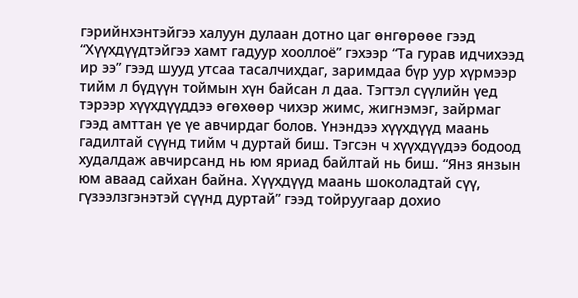гэрийнхэнтэйгээ халуун дулаан дотно цаг өнгөрөөе гээд “Хүүхдүүдтэйгээ хамт гадуур хооллоё” гэхээр “Та гурав идчихээд ир ээ” гээд шууд утсаа тасалчихдаг, заримдаа бүр уур хүрмээр тийм л бүдүүн тоймын хүн байсан л даа. Тэгтэл сүүлийн үед тэрээр хүүхдүүддээ өгөхөөр чихэр жимс, жигнэмэг, зайрмаг гээд амттан үе үе авчирдаг болов. Үнэндээ хүүхдүүд маань гадилтай сүүнд тийм ч дуртай биш. Тэгсэн ч хүүхдүүдээ бодоод худалдаж авчирсанд нь юм яриад байлтай нь биш. “Янз янзын юм аваад сайхан байна. Хүүхдүүд маань шоколадтай сүү, гүзээлзгэнэтэй сүүнд дуртай” гээд тойруугаар дохио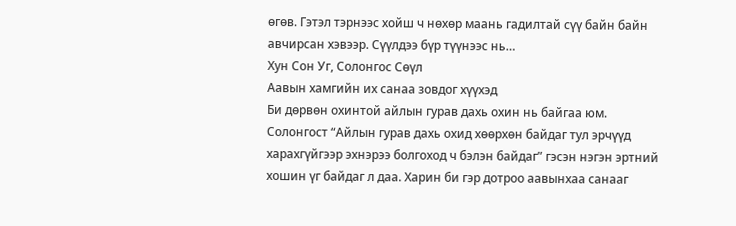өгөв. Гэтэл тэрнээс хойш ч нөхөр маань гадилтай сүү байн байн авчирсан хэвээр. Сүүлдээ бүр түүнээс нь…
Хун Сон Уг, Солонгос Сөүл
Аавын хамгийн их санаа зовдог хүүхэд
Би дөрвөн охинтой айлын гурав дахь охин нь байгаа юм. Солонгост “Айлын гурав дахь охид хөөрхөн байдаг тул эрчүүд харахгүйгээр эхнэрээ болгоход ч бэлэн байдаг” гэсэн нэгэн эртний хошин үг байдаг л даа. Харин би гэр дотроо аавынхаа санааг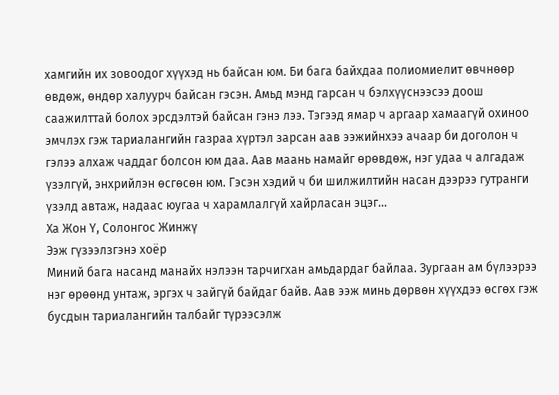хамгийн их зовоодог хүүхэд нь байсан юм. Би бага байхдаа полиомиелит өвчнөөр өвдөж, өндөр халуурч байсан гэсэн. Амьд мэнд гарсан ч бэлхүүснээсээ доош саажилттай болох эрсдэлтэй байсан гэнэ лээ. Тэгээд ямар ч аргаар хамаагүй охиноо эмчлэх гэж тариалангийн газраа хүртэл зарсан аав ээжийнхээ ачаар би доголон ч гэлээ алхаж чаддаг болсон юм даа. Аав маань намайг өрөвдөж, нэг удаа ч алгадаж үзэлгүй, энхрийлэн өсгөсөн юм. Гэсэн хэдий ч би шилжилтийн насан дээрээ гутранги үзэлд автаж, надаас юугаа ч харамлалгүй хайрласан эцэг…
Ха Жон Ү, Солонгос Жинжү
Ээж гүзээлзгэнэ хоёр
Миний бага насанд манайх нэлээн тарчигхан амьдардаг байлаа. Зургаан ам бүлээрээ нэг өрөөнд унтаж, эргэх ч зайгүй байдаг байв. Аав ээж минь дөрвөн хүүхдээ өсгөх гэж бусдын тариалангийн талбайг түрээсэлж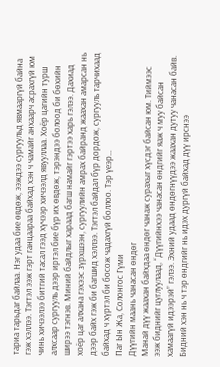тариа тарьдаг байлаа. Нэг удаа бие өвдөж, ээждээ сургуульд явмааргүй байна гэж хэллээ. Тэгтэл ээж гэрт ганцаараа байхад хэн ч чамайг анхаарч асрахгүй юм чинь хичээлээ битгий тасал гээд хүчээр хичээлд явууллаа. Хоёр цагийн турш алхсаар сургууль дээр иртэл бие бүр их өвдөж, тэрэндээ болоод би бөхийн ширээ тэгнэв. Миний байдлыг хараад багш намайг гэртээ харь гэлээ. Дахиад хоёр цаг алхана гэхээс зүрхшээн, сургуулийн амрах байранд жаахан амарсан нь дээр байх гэж би багшид хэллээ. Тэгтэл байдал бүр дордож, сургууль тарчихаад байхад ч хүртэл би босож чадахгүй боллоо. Тэр үеэр…
Паг Ын Жа, Солонгос Гүми
Дүүгийн маань чанасан өндөг
Манай дүү жаахан байхдаа өндөг чанаж сурахыг хүсдэг байсан юм. Тиймээс ээж биднийг цуглуулаад, “Дүүгийнхээ чанасан өндгийг яаж ч муу байсан хамаагүй идээрэй” гэлээ. Эхний удаад өндөгнүүдээ жаахан дутуу чанасан байв. Бидний хэн нь ч тэр өндгийг нь идэх дургүй байхад дүү ирснээ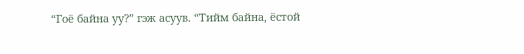“Гоё байна уу?” гэж асуув. “Тийм байна, ёстой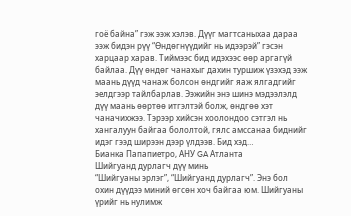гоё байна” гэж ээж хэлэв. Дүүг магтсаныхаа дараа ээж бидэн рүү “Өндөгнүүдийг нь идээрэй” гэсэн харцаар харав. Тиймээс бид идэхээс өөр аргагүй байлаа. Дүү өндөг чанахыг дахин туршиж үзэхэд ээж маань дүүд чанаж болсон өндгийг яаж ялгадгийг эелдгээр тайлбарлав. Ээжийн энэ шинэ мэдээлэлд дүү маань өөртөө итгэлтэй болж, өндгөө хэт чаначихжээ. Тэрээр хийсэн хоолондоо сэтгэл нь хангалуун байгаа бололтой, гялс амссанаа биднийг идэг гээд ширээн дээр үлдээв. Бид хэд…
Бианка Папапиетро, АНУ GA Атланта
Шийгуанд дурлагч дүү минь
“Шийгуаны эрлэг”, “Шийгуанд дурлагч”. Энэ бол охин дүүдээ миний өгсөн хоч байгаа юм. Шийгуаны үрийг нь нулимж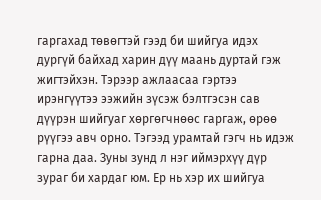гаргахад төвөгтэй гээд би шийгуа идэх дургүй байхад харин дүү маань дуртай гэж жигтэйхэн. Тэрээр ажлаасаа гэртээ ирэнгүүтээ ээжийн зүсэж бэлтгэсэн сав дүүрэн шийгуаг хөргөгчнөөс гаргаж, өрөө рүүгээ авч орно. Тэгээд урамтай гэгч нь идэж гарна даа. Зуны зунд л нэг иймэрхүү дүр зураг би хардаг юм. Ер нь хэр их шийгуа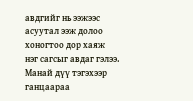авдгийг нь ээжээс асуутал ээж долоо хоногтоо дор хаяж нэг сагсыг авдаг гэлээ. Манай дүү тэгэхээр ганцаараа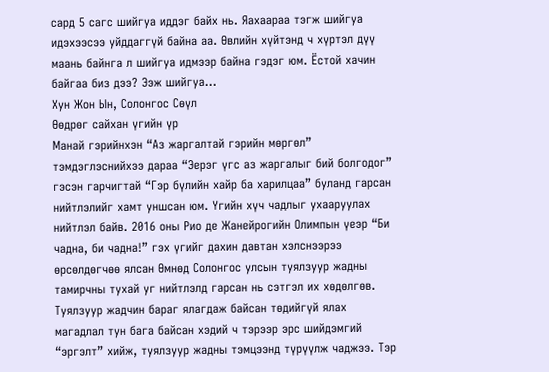сард 5 сагс шийгуа иддэг байх нь. Яахаараа тэгж шийгуа идэхээсээ уйддаггүй байна аа. Өвлийн хүйтэнд ч хүртэл дүү маань байнга л шийгуа идмээр байна гэдэг юм. Ёстой хачин байгаа биз дээ? Ээж шийгуа…
Хун Жон Ын, Солонгос Сөүл
Өөдрөг сайхан үгийн үр
Манай гэрийнхэн “Аз жаргалтай гэрийн мөргөл” тэмдэглэснийхээ дараа “Эерэг үгс аз жаргалыг бий болгодог” гэсэн гарчигтай “Гэр бүлийн хайр ба харилцаа” буланд гарсан нийтлэлийг хамт уншсан юм. Үгийн хүч чадлыг ухааруулах нийтлэл байв. 2016 оны Рио де Жанейрогийн Олимпын үеэр “Би чадна, би чадна!” гэх үгийг дахин давтан хэлснээрээ өрсөлдөгчөө ялсан Өмнөд Солонгос улсын туялзуур жадны тамирчны тухай уг нийтлэлд гарсан нь сэтгэл их хөдөлгөв. Туялзуур жадчин бараг ялагдаж байсан төдийгүй ялах магадлал тун бага байсан хэдий ч тэрээр эрс шийдэмгий “эргэлт” хийж, туялзуур жадны тэмцээнд түрүүлж чаджээ. Тэр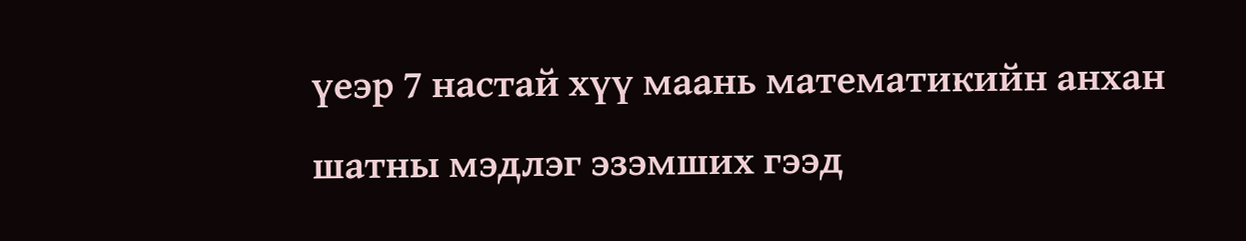үеэр 7 настай хүү маань математикийн анхан шатны мэдлэг эзэмших гээд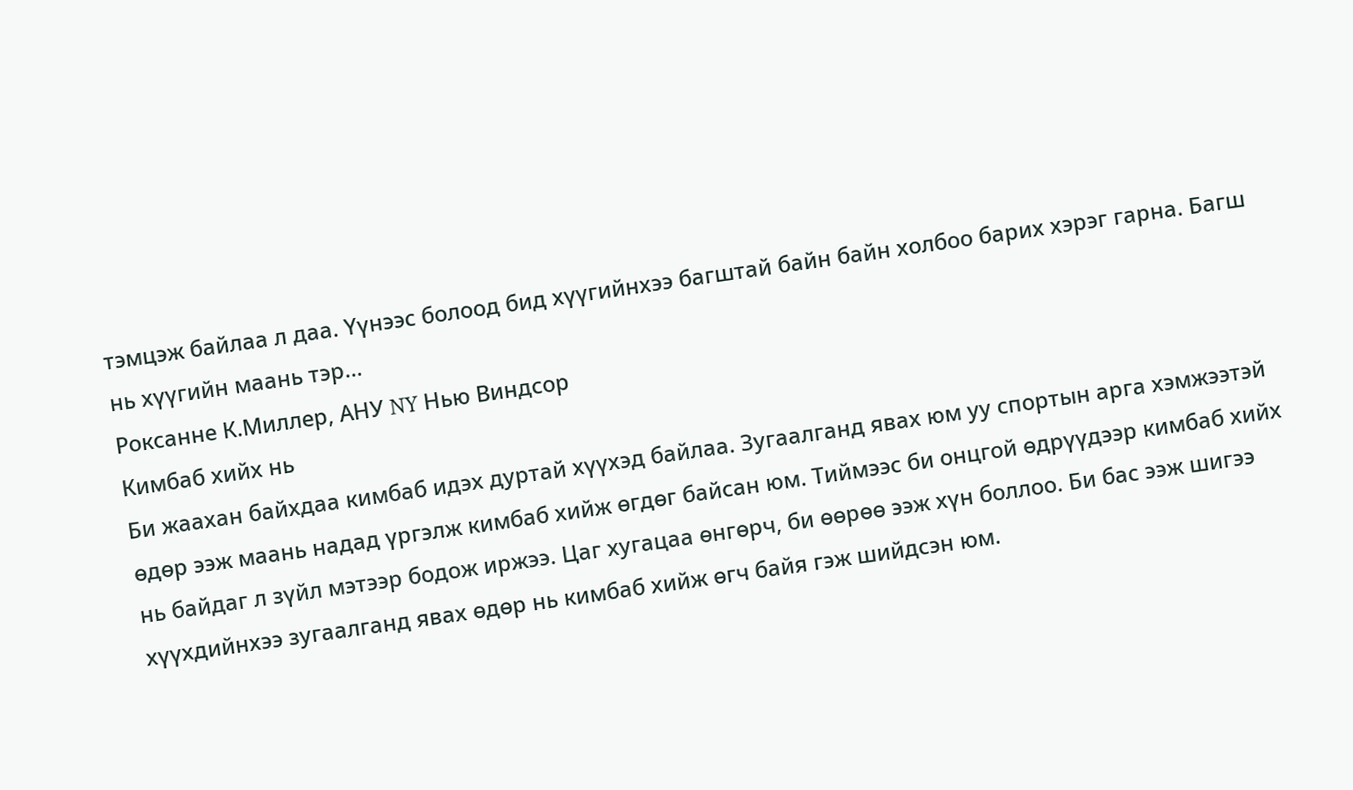тэмцэж байлаа л даа. Үүнээс болоод бид хүүгийнхээ багштай байн байн холбоо барих хэрэг гарна. Багш нь хүүгийн маань тэр…
Роксанне К.Миллер, АНУ NY Нью Виндсор
Кимбаб хийх нь
Би жаахан байхдаа кимбаб идэх дуртай хүүхэд байлаа. Зугаалганд явах юм уу спортын арга хэмжээтэй өдөр ээж маань надад үргэлж кимбаб хийж өгдөг байсан юм. Тиймээс би онцгой өдрүүдээр кимбаб хийх нь байдаг л зүйл мэтээр бодож иржээ. Цаг хугацаа өнгөрч, би өөрөө ээж хүн боллоо. Би бас ээж шигээ хүүхдийнхээ зугаалганд явах өдөр нь кимбаб хийж өгч байя гэж шийдсэн юм.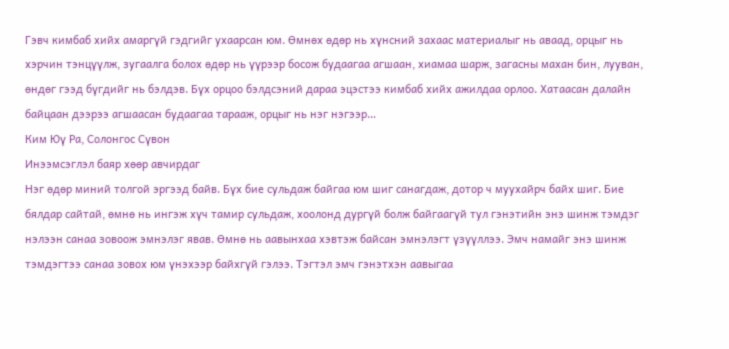Гэвч кимбаб хийх амаргүй гэдгийг ухаарсан юм. Өмнөх өдөр нь хүнсний захаас материалыг нь аваад, орцыг нь хэрчин тэнцүүлж, зугаалга болох өдөр нь үүрээр босож будаагаа агшаан, хиамаа шарж, загасны махан бин, лууван, өндөг гээд бүгдийг нь бэлдэв. Бүх орцоо бэлдсэний дараа эцэстээ кимбаб хийх ажилдаа орлоо. Хатаасан далайн байцаан дээрээ агшаасан будаагаа тарааж, орцыг нь нэг нэгээр…
Ким Юү Ра, Солонгос Сүвон
Инээмсэглэл баяр хөөр авчирдаг
Нэг өдөр миний толгой эргээд байв. Бүх бие сульдаж байгаа юм шиг санагдаж, дотор ч муухайрч байх шиг. Бие бялдар сайтай, өмнө нь ингэж хүч тамир сульдаж, хоолонд дургүй болж байгаагүй тул гэнэтийн энэ шинж тэмдэг нэлээн санаа зовоож эмнэлэг явав. Өмнө нь аавынхаа хэвтэж байсан эмнэлэгт үзүүллээ. Эмч намайг энэ шинж тэмдэгтээ санаа зовох юм үнэхээр байхгүй гэлээ. Тэгтэл эмч гэнэтхэн аавыгаа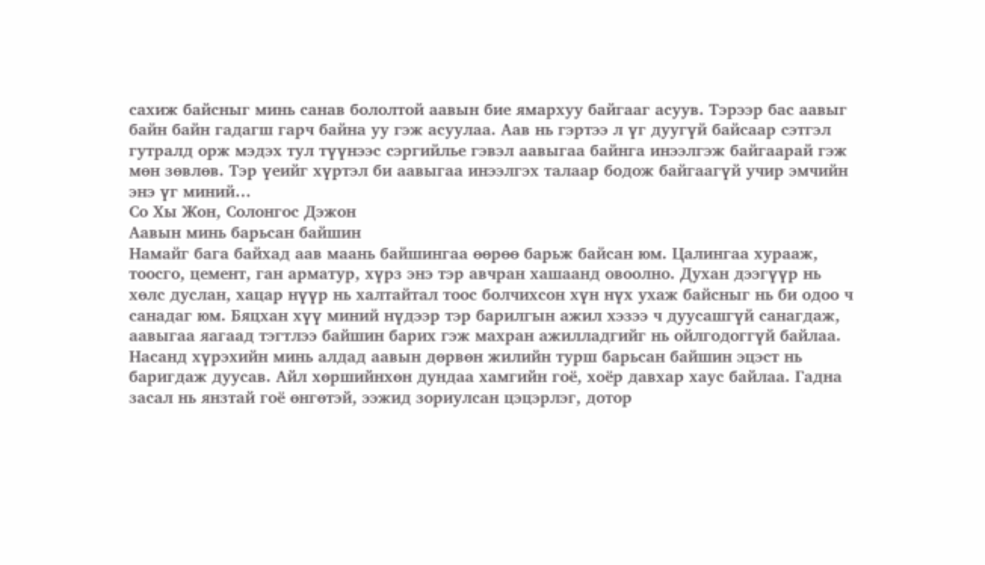сахиж байсныг минь санав бололтой аавын бие ямархуу байгааг асуув. Тэрээр бас аавыг байн байн гадагш гарч байна уу гэж асуулаа. Аав нь гэртээ л үг дуугүй байсаар сэтгэл гутралд орж мэдэх тул түүнээс сэргийлье гэвэл аавыгаа байнга инээлгэж байгаарай гэж мөн зөвлөв. Тэр үеийг хүртэл би аавыгаа инээлгэх талаар бодож байгаагүй учир эмчийн энэ үг миний…
Со Хы Жон, Солонгос Дэжон
Аавын минь барьсан байшин
Намайг бага байхад аав маань байшингаа өөрөө барьж байсан юм. Цалингаа хурааж, тоосго, цемент, ган арматур, хүрз энэ тэр авчран хашаанд овоолно. Духан дээгүүр нь хөлс дуслан, хацар нүүр нь халтайтал тоос болчихсон хүн нүх ухаж байсныг нь би одоо ч санадаг юм. Бяцхан хүү миний нүдээр тэр барилгын ажил хэзээ ч дуусашгүй санагдаж, аавыгаа яагаад тэгтлээ байшин барих гэж махран ажилладгийг нь ойлгодоггүй байлаа. Насанд хүрэхийн минь алдад аавын дөрвөн жилийн турш барьсан байшин эцэст нь баригдаж дуусав. Айл хөршийнхөн дундаа хамгийн гоё, хоёр давхар хаус байлаа. Гадна засал нь янзтай гоё өнгөтэй, ээжид зориулсан цэцэрлэг, дотор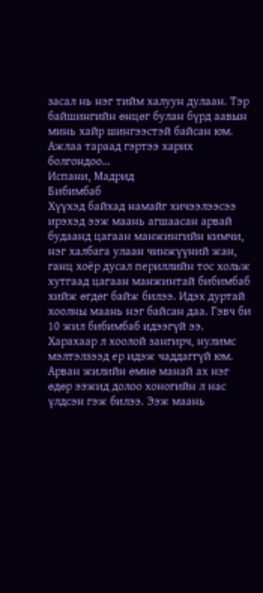засал нь нэг тийм халуун дулаан. Тэр байшингийн өнцөг булан бүрд аавын минь хайр шингээстэй байсан юм. Ажлаа тараад гэртээ харих болгондоо…
Испани, Мадрид
Бибимбаб
Хүүхэд байхад намайг хичээлээсээ ирэхэд ээж маань агшаасан арвай будаанд цагаан манжингийн кимчи, нэг халбага улаан чинжүүний жан, ганц хоёр дусал периллийн тос хольж хутгаад цагаан манжинтай бибимбаб хийж өгдөг байж билээ. Идэх дуртай хоолны маань нэг байсан даа. Гэвч би 10 жил бибимбаб идээгүй ээ. Харахаар л хоолой зангирч, нулимс мэлтэлзээд ер идэж чаддаггүй юм. Арван жилийн өмнө манай ах нэг өдөр ээжид долоо хоногийн л нас үлдсэн гэж билээ. Ээж маань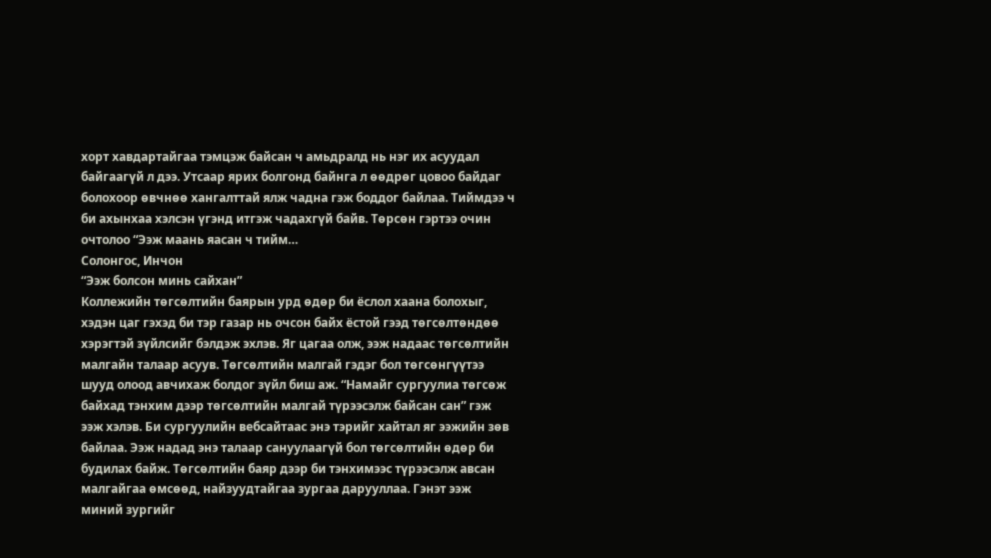хорт хавдартайгаа тэмцэж байсан ч амьдралд нь нэг их асуудал байгаагүй л дээ. Утсаар ярих болгонд байнга л өөдрөг цовоо байдаг болохоор өвчнөө хангалттай ялж чадна гэж боддог байлаа. Тиймдээ ч би ахынхаа хэлсэн үгэнд итгэж чадахгүй байв. Төрсөн гэртээ очин очтолоо “Ээж маань яасан ч тийм…
Солонгос, Инчон
“Ээж болсон минь сайхан”
Коллежийн төгсөлтийн баярын урд өдөр би ёслол хаана болохыг, хэдэн цаг гэхэд би тэр газар нь очсон байх ёстой гээд төгсөлтөндөө хэрэгтэй зүйлсийг бэлдэж эхлэв. Яг цагаа олж, ээж надаас төгсөлтийн малгайн талаар асуув. Төгсөлтийн малгай гэдэг бол төгсөнгүүтээ шууд олоод авчихаж болдог зүйл биш аж. “Намайг сургуулиа төгсөж байхад тэнхим дээр төгсөлтийн малгай түрээсэлж байсан сан” гэж ээж хэлэв. Би сургуулийн вебсайтаас энэ тэрийг хайтал яг ээжийн зөв байлаа. Ээж надад энэ талаар сануулаагүй бол төгсөлтийн өдөр би будилах байж. Төгсөлтийн баяр дээр би тэнхимээс түрээсэлж авсан малгайгаа өмсөөд, найзуудтайгаа зургаа дарууллаа. Гэнэт ээж миний зургийг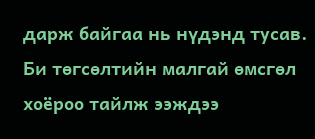дарж байгаа нь нүдэнд тусав. Би төгсөлтийн малгай өмсгөл хоёроо тайлж ээждээ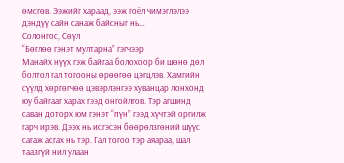өмсгөв. Ээжийг хараад, ээж гоёл чимэглэлээ дэндүү сайн санаж байсныг нь…
Солонгос, Сөүл
“Бөглөө гэнэт мултарна” гэгчээр
Манайх нүүх гэж байгаа болохоор би шөнө дөл болтол гал тогооны өрөөгөө цэгцлэв. Хамгийн сүүлд хөргөгчөө цэвэрлэнгээ хуванцар лонхонд юу байгааг харах гээд онгойлгов. Тэр агшинд саван доторх юм гэнэт “пүн” гээд хүчтэй оргилж гарч ирэв. Дээх нь исгэсэн бөөрөлзгөний шүүс сагаж асгах нь тэр. Гал тогоо тэр аяараа, шал таазгүй нил улаан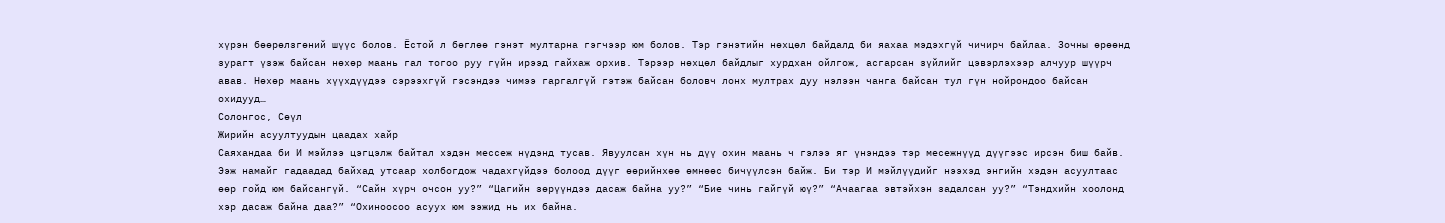хүрэн бөөрөлзгөний шүүс болов. Ёстой л бөглөө гэнэт мултарна гэгчээр юм болов. Тэр гэнэтийн нөхцөл байдалд би яахаа мэдэхгүй чичирч байлаа. Зочны өрөөнд зурагт үзэж байсан нөхөр маань гал тогоо руу гүйн ирээд гайхаж орхив. Тэрээр нөхцөл байдлыг хурдхан ойлгож, асгарсан зүйлийг цэвэрлэхээр алчуур шүүрч авав. Нөхөр маань хүүхдүүдээ сэрээхгүй гэсэндээ чимээ гаргалгүй гэтэж байсан боловч лонх мултрах дуу нэлээн чанга байсан тул гүн нойрондоо байсан охидууд…
Солонгос, Сөүл
Жирийн асуултуудын цаадах хайр
Саяхандаа би И мэйлээ цэгцэлж байтал хэдэн мессеж нүдэнд тусав. Явуулсан хүн нь дүү охин маань ч гэлээ яг үнэндээ тэр месежнүүд дүүгээс ирсэн биш байв. Ээж намайг гадаадад байхад утсаар холбогдож чадахгүйдээ болоод дүүг өөрийнхөө өмнөөс бичүүлсэн байж. Би тэр И мэйлүүдийг нээхэд энгийн хэдэн асуултаас өөр гойд юм байсангүй. “Сайн хүрч очсон уу?” “Цагийн зөрүүндээ дасаж байна уу?” “Бие чинь гайгүй юү?” “Ачаагаа эвтэйхэн задалсан уу?” “Тэндхийн хоолонд хэр дасаж байна даа?” “Охиноосоо асуух юм ээжид нь их байна.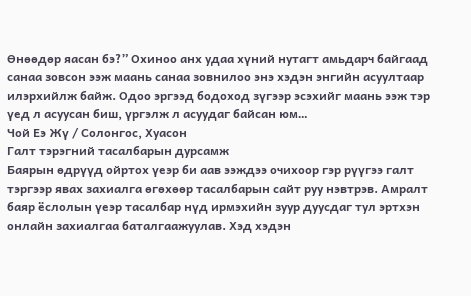Өнөөдөр яасан бэ?” Охиноо анх удаа хүний нутагт амьдарч байгаад санаа зовсон ээж маань санаа зовнилоо энэ хэдэн энгийн асуултаар илэрхийлж байж. Одоо эргээд бодоход зүгээр эсэхийг маань ээж тэр үед л асуусан биш, үргэлж л асуудаг байсан юм…
Чой Еэ Жү / Солонгос, Хуасон
Галт тэрэгний тасалбарын дурсамж
Баярын өдрүүд ойртох үеэр би аав ээждээ очихоор гэр рүүгээ галт тэргээр явах захиалга өгөхөөр тасалбарын сайт руу нэвтрэв. Амралт баяр ёслолын үеэр тасалбар нүд ирмэхийн зуур дуусдаг тул эртхэн онлайн захиалгаа баталгаажуулав. Хэд хэдэн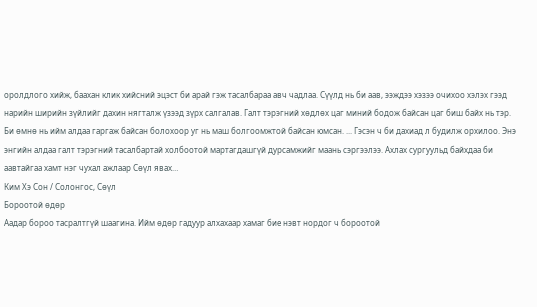оролдлого хийж, баахан клик хийсний эцэст би арай гэж тасалбараа авч чадлаа. Сүүлд нь би аав, ээждээ хэзээ очихоо хэлэх гээд нарийн ширийн зүйлийг дахин нягталж үзээд зүрх салгалав. Галт тэрэгний хөдлөх цаг миний бодож байсан цаг биш байх нь тэр. Би өмнө нь ийм алдаа гаргаж байсан болохоор уг нь маш болгоомжтой байсан юмсан. ... Гэсэн ч би дахиад л будилж орхилоо. Энэ энгийн алдаа галт тэрэгний тасалбартай холбоотой мартагдашгүй дурсамжийг маань сэргээлээ. Ахлах сургуульд байхдаа би аавтайгаа хамт нэг чухал ажлаар Сөүл явах…
Ким Хэ Сон / Солонгос, Сөүл
Бороотой өдөр
Аадар бороо тасралтгүй шаагина. Ийм өдөр гадуур алхахаар хамаг бие нэвт нордог ч бороотой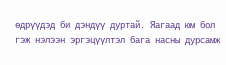өдрүүдэд би дэндүү дуртай. Яагаад юм бол гэж нэлээн эргэцүүлтэл бага насны дурсамж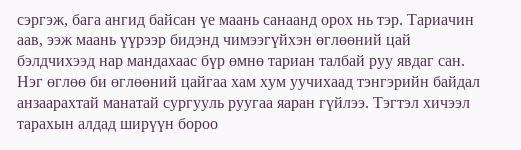сэргэж, бага ангид байсан үе маань санаанд орох нь тэр. Тариачин аав, ээж маань үүрээр бидэнд чимээгүйхэн өглөөний цай бэлдчихээд нар мандахаас бүр өмнө тариан талбай руу явдаг сан. Нэг өглөө би өглөөний цайгаа хам хум уучихаад тэнгэрийн байдал анзаарахтай манатай сургууль руугаа яаран гүйлээ. Тэгтэл хичээл тарахын алдад ширүүн бороо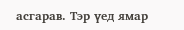асгарав. Тэр үед ямар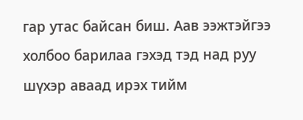гар утас байсан биш. Аав ээжтэйгээ холбоо барилаа гэхэд тэд над руу шүхэр аваад ирэх тийм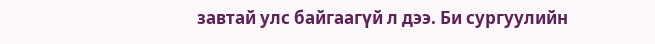завтай улс байгаагүй л дээ. Би сургуулийн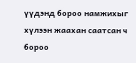үүдэнд бороо намжихыг хүлээн жаахан саатсан ч бороо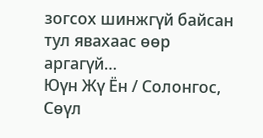зогсох шинжгүй байсан тул явахаас өөр аргагүй…
Юүн Жү Ён / Солонгос, Сөүл